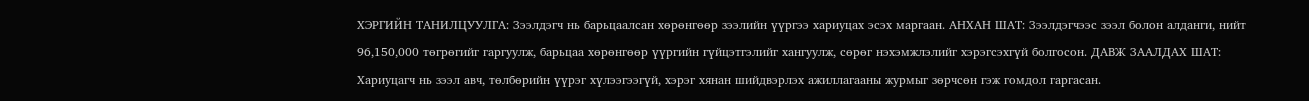ХЭРГИЙН ТАНИЛЦУУЛГА: Зээлдэгч нь барьцаалсан хөрөнгөөр зээлийн үүргээ хариуцах эсэх маргаан. АНХАН ШАТ: Зээлдэгчээс зээл болон алданги, нийт 96,150,000 төгрөгийг гаргуулж, барьцаа хөрөнгөөр үүргийн гүйцэтгэлийг хангуулж, сөрөг нэхэмжлэлийг хэрэгсэхгүй болгосон. ДАВЖ ЗААЛДАХ ШАТ: Хариуцагч нь зээл авч, төлбөрийн үүрэг хүлээгээгүй, хэрэг хянан шийдвэрлэх ажиллагааны журмыг зөрчсөн гэж гомдол гаргасан.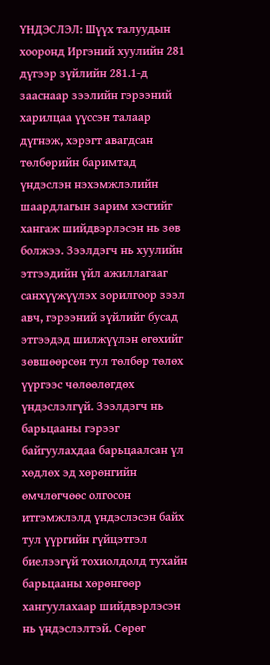ҮНДЭСЛЭЛ: Шүүх талуудын хооронд Иргэний хуулийн 281 дүгээр зүйлийн 281.1-д зааснаар зээлийн гэрээний харилцаа үүссэн талаар дүгнэж, хэрэгт авагдсан төлбөрийн баримтад үндэслэн нэхэмжлэлийн шаардлагын зарим хэсгийг хангаж шийдвэрлэсэн нь зөв болжээ. Зээлдэгч нь хуулийн этгээдийн үйл ажиллагааг санхүүжүүлэх зорилгоор зээл авч, гэрээний зүйлийг бусад этгээдэд шилжүүлэн өгөхийг зөвшөөрсөн тул төлбөр төлөх үүргээс чөлөөлөгдөх үндэслэлгүй. Зээлдэгч нь барьцааны гэрээг байгуулахдаа барьцаалсан үл хөдлөх эд хөрөнгийн өмчлөгчөөс олгосон итгэмжлэлд үндэслэсэн байх тул үүргийн гүйцэтгэл биелээгүй тохиолдолд тухайн барьцааны хөрөнгөөр хангуулахаар шийдвэрлэсэн нь үндэслэлтэй. Сөрөг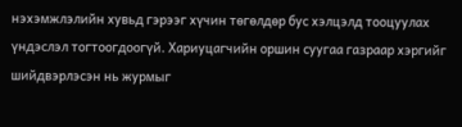нэхэмжлэлийн хувьд гэрээг хүчин төгөлдөр бус хэлцэлд тооцуулах үндэслэл тогтоогдоогүй. Хариуцагчийн оршин суугаа газраар хэргийг шийдвэрлэсэн нь журмыг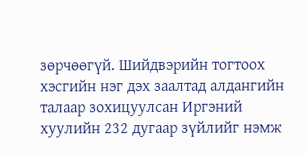зөрчөөгүй. Шийдвэрийн тогтоох хэсгийн нэг дэх заалтад алдангийн талаар зохицуулсан Иргэний хуулийн 232 дугаар зүйлийг нэмж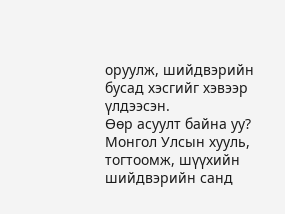оруулж, шийдвэрийн бусад хэсгийг хэвээр үлдээсэн.
Өөр асуулт байна уу?
Монгол Улсын хууль, тогтоомж, шүүхийн шийдвэрийн санд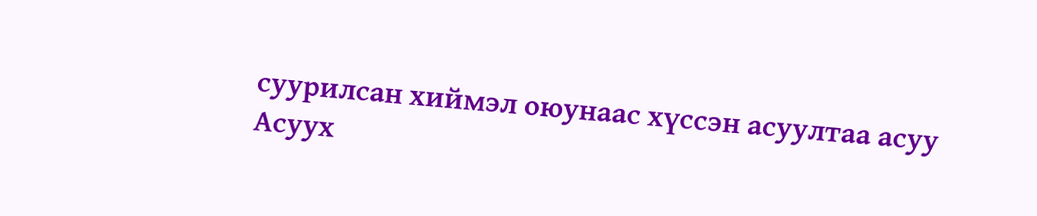суурилсан хиймэл оюунаас хүссэн асуултаа асуу
Асуух